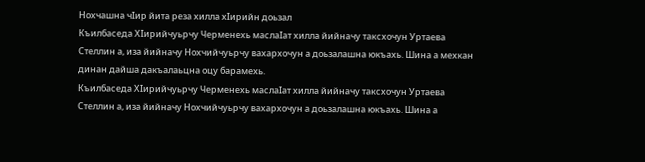Нохчашна чIир йита реза хилла хIирийн доьзал
Къилбаседа ХIирийчуьрчу Черменехь маслаIат хилла йийначу таксхочун Уртаева Стеллин а, иза йийначу Нохчийчуьрчу вахархочун а доьзалашна юкъахь. Шина а мехкан динан дайша дакъалаьцна оцу барамехь.
Къилбаседа ХIирийчуьрчу Черменехь маслаIат хилла йийначу таксхочун Уртаева Стеллин а, иза йийначу Нохчийчуьрчу вахархочун а доьзалашна юкъахь. Шина а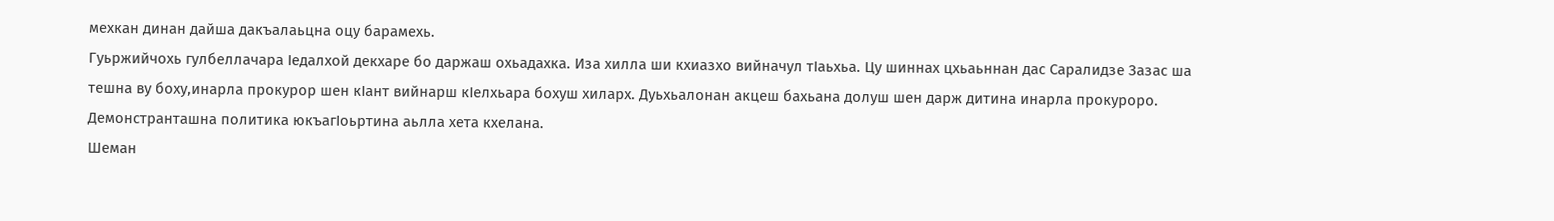мехкан динан дайша дакъалаьцна оцу барамехь.
Гуьржийчохь гулбеллачара Iедалхой декхаре бо даржаш охьадахка. Иза хилла ши кхиазхо вийначул тIаьхьа. Цу шиннах цхьаьннан дас Саралидзе Зазас ша тешна ву боху,инарла прокурор шен кIант вийнарш кIелхьара бохуш хиларх. Дуьхьалонан акцеш бахьана долуш шен дарж дитина инарла прокуроро. Демонстранташна политика юкъагIоьртина аьлла хета кхелана.
Шеман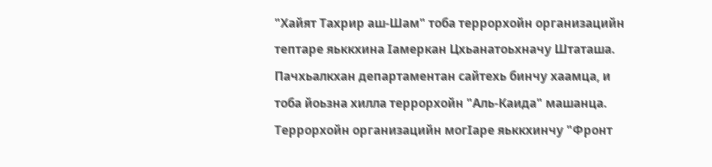"Хайят Тахрир аш-Шам" тоба террорхойн организацийн тептаре яьккхина Iамеркан Цхьанатоьхначу Штаташа. Пачхьалкхан департаментан сайтехь бинчу хаамца, и тоба йоьзна хилла террорхойн "Аль-Каида" машанца. Террорхойн организацийн могIаре яьккхинчу "Фронт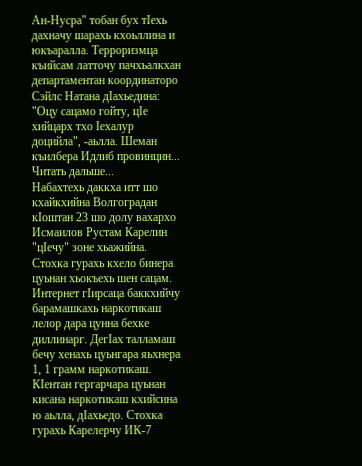Ан-Нусра" тобан бух тIехь дахначу шарахь кхоьллина и юкъаралла. Терроризмца къийсам латточу пачхьалкхан департаментан координаторо Сэйлс Натана дIахьедина: "Оцу сацамо гойту, цIе хийцарх тхо Iехалур доцийла", -аьлла. Шеман къилбера Идлиб провинцин... Читать дальше...
Набахтехь даккха итт шо кхайкхийна Волгоградан кIоштан 23 шо долу вахархо Исмаилов Рустам Карелин "цIечу" зоне хьажийна. Стохка гурахь кхело бинера цуьнан хьокъехь шен сацам. Интернет гIирсаца баккхийчу барамашкахь наркотикаш лелор дара цунна бехке диллинарг. ДегIах талламаш бечу хенахь цуьнгара яьхнера 1, 1 грамм наркотикаш. КIентан гергарчара цуьнан кисана наркотикаш кхийсина ю аьлла, дIахьедо. Стохка гурахь Карелерчу ИК-7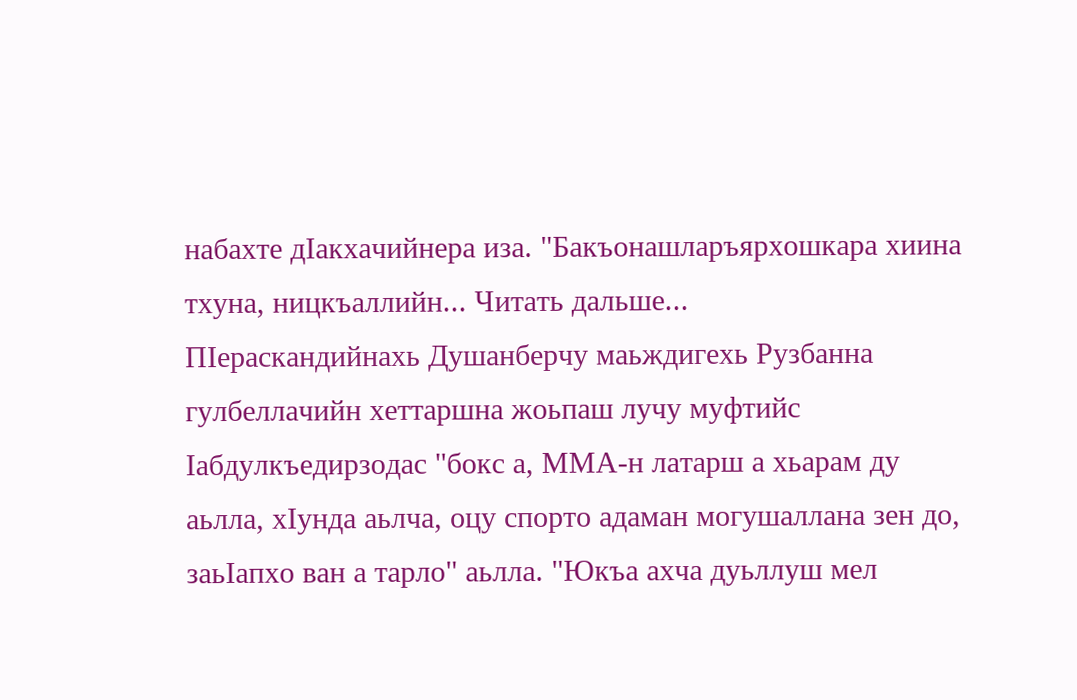набахте дIакхачийнера иза. "Бакъонашларъярхошкара хиина тхуна, ницкъаллийн... Читать дальше...
ПIераскандийнахь Душанберчу маьждигехь Рузбанна гулбеллачийн хеттаршна жоьпаш лучу муфтийс Iабдулкъедирзодас "бокс а, ММА-н латарш а хьарам ду аьлла, хIунда аьлча, оцу спорто адаман могушаллана зен до, заьIапхо ван а тарло" аьлла. "Юкъа ахча дуьллуш мел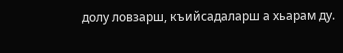долу ловзарш, къийсадаларш а хьарам ду.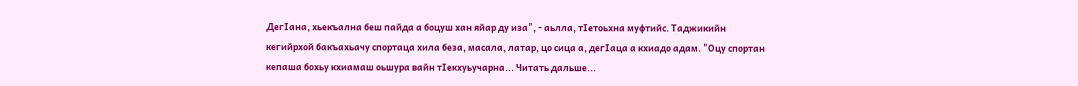ДегIана, хьекъална беш пайда а боцуш хан яйар ду иза", - аьлла, тIетоьхна муфтийс. Таджикийн кегийрхой бакъахьачу спортаца хила беза, масала, латар, цо сица а, дегIаца а кхиадо адам. "Оцу спортан кепаша бохьу кхиамаш оьшура вайн тIекхуьучарна... Читать дальше...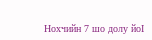Нохчийн 7 шо долу йоI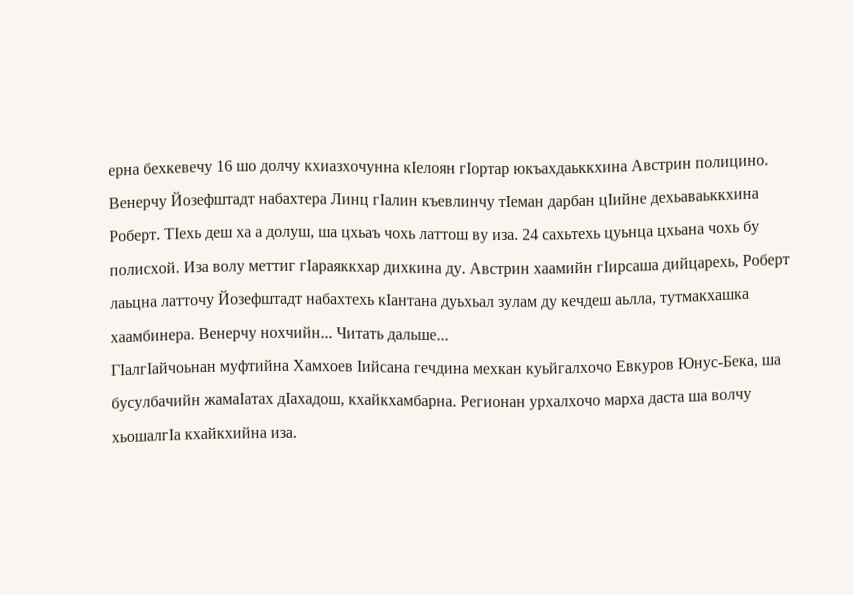ерна бехкевечу 16 шо долчу кхиазхочунна кIелоян гIортар юкъахдаьккхина Австрин полицино. Венерчу Йозефштадт набахтера Линц гIалин къевлинчу тIеман дарбан цIийне дехьаваьккхина Роберт. ТIехь деш ха а долуш, ша цхьаъ чохь латтош ву иза. 24 сахьтехь цуьнца цхьана чохь бу полисхой. Иза волу меттиг гIараяккхар дихкина ду. Австрин хаамийн гIирсаша дийцарехь, Роберт лаьцна латточу Йозефштадт набахтехь кIантана дуьхьал зулам ду кечдеш аьлла, тутмакхашка хаамбинера. Венерчу нохчийн... Читать дальше...
ГIалгIайчоьнан муфтийна Хамхоев Iийсана гечдина мехкан куьйгалхочо Евкуров Юнус-Бека, ша бусулбачийн жамаIатах дIахадош, кхайкхамбарна. Регионан урхалхочо марха даста ша волчу хьошалгIа кхайкхийна иза.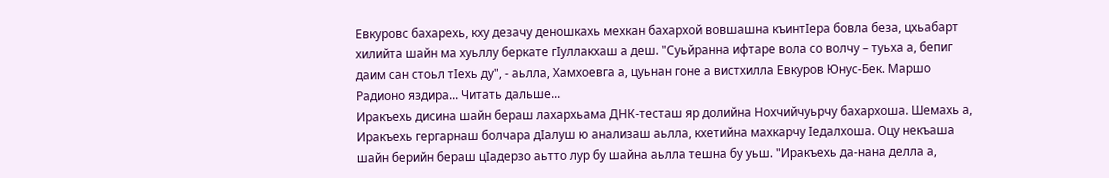Евкуровс бахарехь, кху дезачу деношкахь мехкан бахархой вовшашна къинтIера бовла беза, цхьабарт хилийта шайн ма хуьллу беркате гIуллакхаш а деш. "Суьйранна ифтаре вола со волчу – туьха а, бепиг даим сан стоьл тIехь ду", - аьлла, Хамхоевга а, цуьнан гоне а вистхилла Евкуров Юнус-Бек. Маршо Радионо яздира... Читать дальше...
Иракъехь дисина шайн бераш лахархьама ДНК-тесташ яр долийна Нохчийчуьрчу бахархоша. Шемахь а, Иракъехь гергарнаш болчара дIалуш ю анализаш аьлла, кхетийна махкарчу Iедалхоша. Оцу некъаша шайн берийн бераш цIадерзо аьтто лур бу шайна аьлла тешна бу уьш. "Иракъехь да-нана делла а,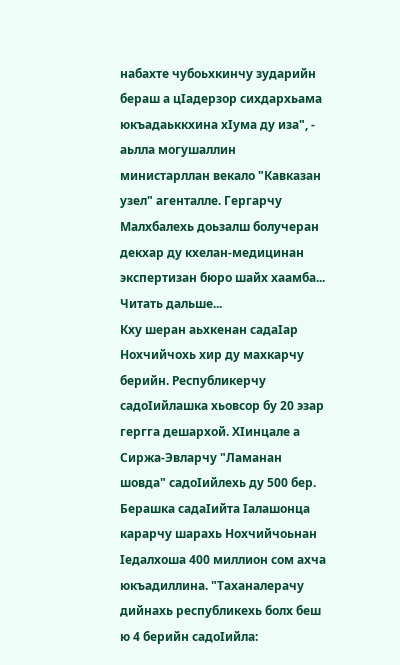набахте чубоьхкинчу зударийн бераш а цIадерзор сихдархьама юкъадаьккхина хIума ду иза", - аьлла могушаллин министарллан векало "Кавказан узел" агенталле. Гергарчу Малхбалехь доьзалш болучеран декхар ду кхелан-медицинан экспертизан бюро шайх хаамба... Читать дальше...
Кху шеран аьхкенан садаIар Нохчийчохь хир ду махкарчу берийн. Республикерчу садоIийлашка хьовсор бу 20 эзар гергга дешархой. ХIинцале а Сиржа-Эвларчу "Ламанан шовда" садоIийлехь ду 500 бер. Берашка садаIийта Iалашонца карарчу шарахь Нохчийчоьнан Iедалхоша 400 миллион сом ахча юкъадиллина. "Таханалерачу дийнахь республикехь болх беш ю 4 берийн садоIийла: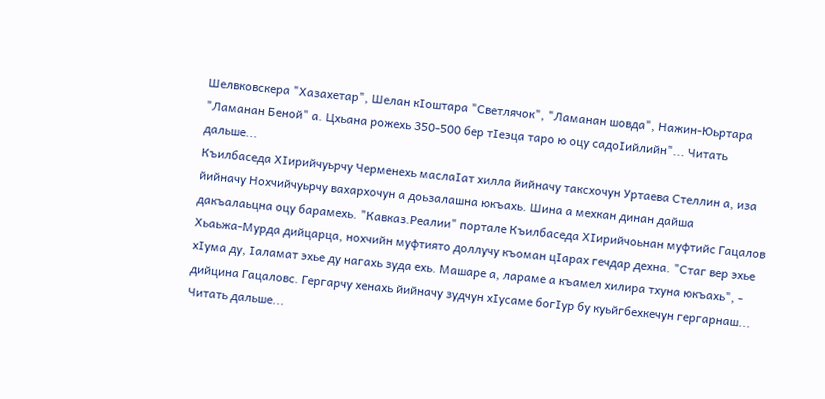Шелвковскера "Хазахетар", Шелан кIоштара "Светлячок", "Ламанан шовда", Нажин-Юьртара "Ламанан Беной" а. Цхьана рожехь 350-500 бер тIеэца таро ю оцу садоIийлийн"... Читать дальше...
Къилбаседа ХIирийчуьрчу Черменехь маслаIат хилла йийначу таксхочун Уртаева Стеллин а, иза йийначу Нохчийчуьрчу вахархочун а доьзалашна юкъахь. Шина а мехкан динан дайша дакъалаьцна оцу барамехь. "Кавказ.Реалии" портале Къилбаседа ХIирийчоьнан муфтийс Гацалов Хьаьжа-Мурда дийцарца, нохчийн муфтиято доллучу къоман цIарах гечдар дехна. "Стаг вер эхье хIума ду, Iаламат эхье ду нагахь зуда ехь. Машаре а, лараме а къамел хилира тхуна юкъахь", - дийцина Гацаловс. Гергарчу хенахь йийначу зудчун хIусаме богIур бу куьйгбехкечун гергарнаш... Читать дальше...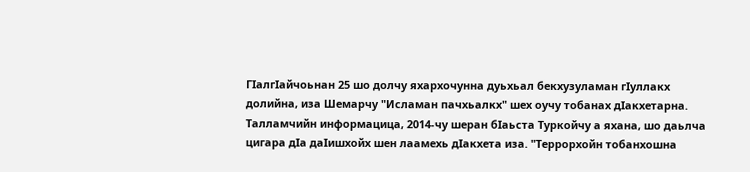ГIалгIайчоьнан 25 шо долчу яхархочунна дуьхьал бекхузуламан гIуллакх долийна, иза Шемарчу "Исламан пачхьалкх" шех оучу тобанах дIакхетарна. Талламчийн информацица, 2014-чу шеран бIаьста Туркойчу а яхана, шо даьлча цигара дIа даIишхойх шен лаамехь дIакхета иза. "Террорхойн тобанхошна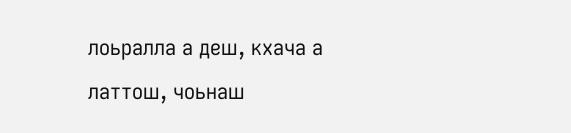лоьралла а деш, кхача а латтош, чоьнаш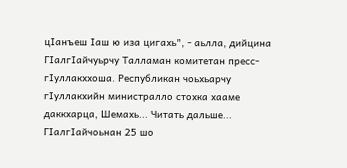цIанъеш Iаш ю иза цигахь", - аьлла, дийцина ГIалгIайчуьрчу Талламан комитетан пресс-гIуллакххоша. Республикан чоьхьарчу гIуллакхийн министралло стохка хааме даккхарца, Шемахь... Читать дальше...
ГIалгIайчоьнан 25 шо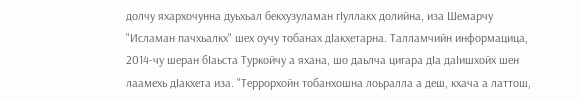долчу яхархочунна дуьхьал бекхузуламан гIуллакх долийна, иза Шемарчу "Исламан пачхьалкх" шех оучу тобанах дIакхетарна. Талламчийн информацица, 2014-чу шеран бIаьста Туркойчу а яхана, шо даьлча цигара дIа даIишхойх шен лаамехь дIакхета иза. "Террорхойн тобанхошна лоьралла а деш, кхача а латтош,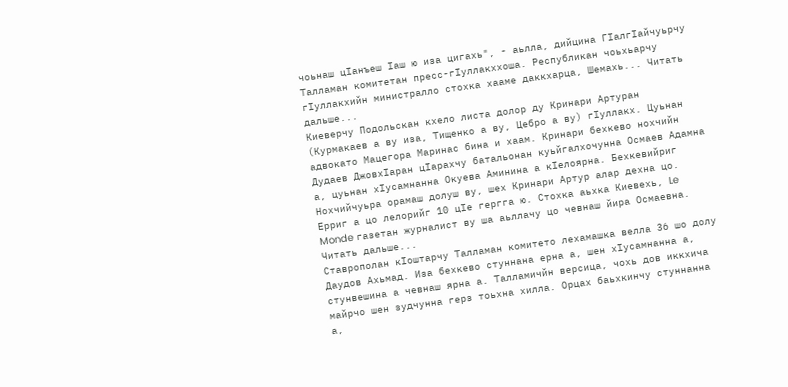чоьнаш цIанъеш Iаш ю иза цигахь", - аьлла, дийцина ГIалгIайчуьрчу Талламан комитетан пресс-гIуллакххоша. Республикан чоьхьарчу гIуллакхийн министралло стохка хааме даккхарца, Шемахь... Читать дальше...
Киеверчу Подольскан кхело листа долор ду Кринари Артуран (Курмакаев а ву иза, Тищенко а ву, Цебро а ву) гIуллакх. Цуьнан адвокато Мацегора Маринас бина и хаам. Кринари бехкево нохчийн Дудаев ДжовхIаран цIарахчу батальонан куьйгалхочунна Осмаев Адамна а, цуьнан хIусамнанна Окуева Аминина а кIелоярна. Бехкевийриг Нохчийчуьра орамаш долуш ву, шех Кринари Артур алар дехна цо. Ерриг а цо лелорийг 10 цIе гергга ю. Стохка аьхка Киевехь, Le Monde газетан журналист ву ша аьллачу цо чевнаш йира Осмаевна. Читать дальше...
Ставрополан кIоштарчу Талламан комитето лехамашка велла 36 шо долу Даудов Ахьмад. Иза бехкево стуннана ерна а, шен хIусамнанна а, стунвешина а чевнаш ярна а. Талламичйн версица, чохь дов иккхича майрчо шен зудчунна герз тоьхна хилла. Орцах баьхкинчу стуннанна а,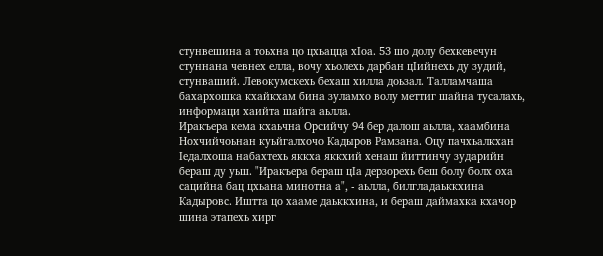стунвешина а тоьхна цо цхьацца хIоа. 53 шо долу бехкевечун стуннана чевнех елла, вочу хьолехь дарбан цIийнехь ду зудий, стунваший. Левокумскехь бехаш хилла доьзал. Талламчаша бахархошка кхайкхам бина зуламхо волу меттиг шайна тусалахь, информаци хаийта шайга аьлла.
Иракъера кема кхаьчна Орсийчу 94 бер далош аьлла, хаамбина Нохчийчоьнан куьйгалхочо Кадыров Рамзана. Оцу пачхьалкхан Iедалхоша набахтехь яккха яккхий хенаш йиттинчу зударийн бераш ду уьш. "Иракъера бераш цIа дерзорехь беш болу болх оха сацийна бац цхьана минотна а", - аьлла, билгладаьккхина Кадыровс. Иштта цо хааме даьккхина, и бераш даймахка кхачор шина этапехь хирг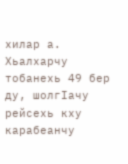хилар а. Хьалхарчу тобанехь 49 бер ду, шолгIачу рейсехь кху карабеанчу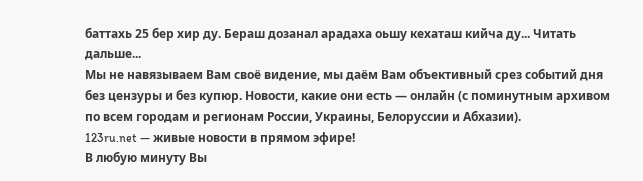баттахь 25 бер хир ду. Бераш дозанал арадаха оьшу кехаташ кийча ду... Читать дальше...
Мы не навязываем Вам своё видение, мы даём Вам объективный срез событий дня без цензуры и без купюр. Новости, какие они есть — онлайн (с поминутным архивом по всем городам и регионам России, Украины, Белоруссии и Абхазии).
123ru.net — живые новости в прямом эфире!
В любую минуту Вы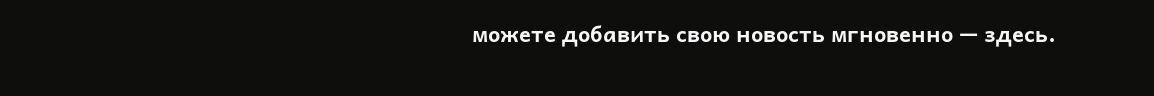можете добавить свою новость мгновенно — здесь.